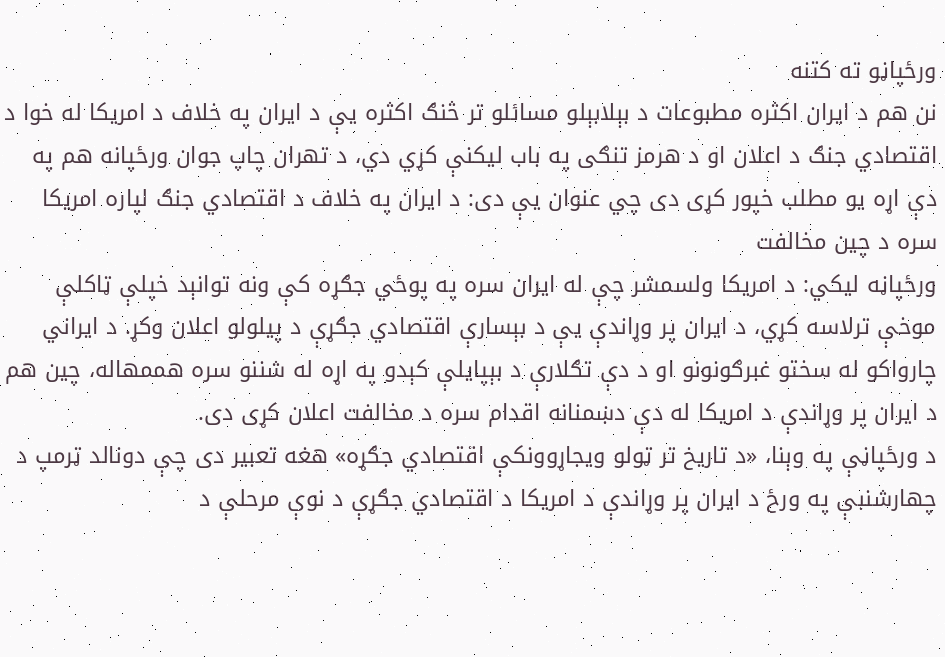ورځپاڼو ته کتنه
نن هم د ایران اکثره مطبوعات د بېلابېلو مسائلو تر څنګ اکثره یې د ایران په خلاف د امریکا له خوا د اقتصادي جنګ د اعلان او د هرمز تنګی په باب لیکنې کړي دي، د تهران چاپ جوان ورځپانه هم په دې اړه یو مطلب خپور کړی دی چي عنوان یې دی: د ایران په خلاف د اقتصادي جنګ لپاره امریکا سره د چین مخالفت
ورځپاڼه لیکي: د امریکا ولسمشر چې له ایران سره په پوځي جګړه کې ونه توانېد خپلې ټاکلې موخې ترلاسه کړي، د ایران پر وړاندې یې د بېسارې اقتصادي جګړې د پیلولو اعلان وکړ. د ایراني چارواکو له سختو غبرګونونو او د دې تګلارې د بېپایلې کېدو په اړه له شننو سره هممهاله، چین هم د ایران پر وړاندې د امریکا له دې دښمنانه اقدام سره د مخالفت اعلان کړی دی.
د ورځپاڼې په وېنا، «د تاریخ تر ټولو ویجاړوونکې اقتصادي جګړه» هغه تعبیر دی چې دونالد ټرمپ د چهارشنبې په ورځ د ایران پر وړاندې د امریکا د اقتصادي جګړې د نوې مرحلې د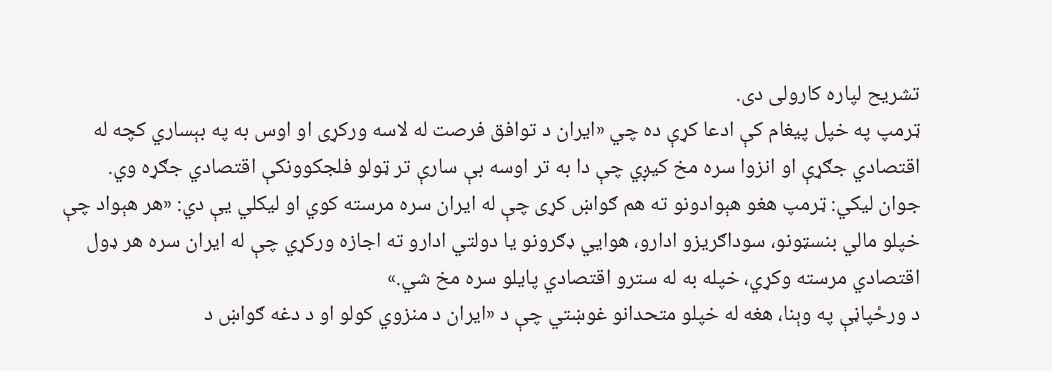تشریح لپاره کارولی دی.
ټرمپ په خپل پیغام کې ادعا کړې ده چي «ایران د توافق فرصت له لاسه ورکړی او اوس به په بېساري کچه له اقتصادي جګړې او انزوا سره مخ کیږي چې دا به تر اوسه بې سارې تر ټولو فلجکوونکې اقتصادي جګړه وي.
جوان لیکي: ټرمپ هغو هېوادونو ته هم ګواښ کړی چې له ایران سره مرسته کوي او لیکلي یې دي: «هر هېواد چې خپلو مالي بنسټونو، سوداګریزو ادارو، هوايي ډګرونو یا دولتي ادارو ته اجازه ورکړي چې له ایران سره هر ډول اقتصادي مرسته وکړي، خپله به له سترو اقتصادي پایلو سره مخ شي.»
د ورځپاڼې په وېنا، هغه له خپلو متحدانو غوښتي چې د «ایران د منزوي کولو او د دغه ګواښ د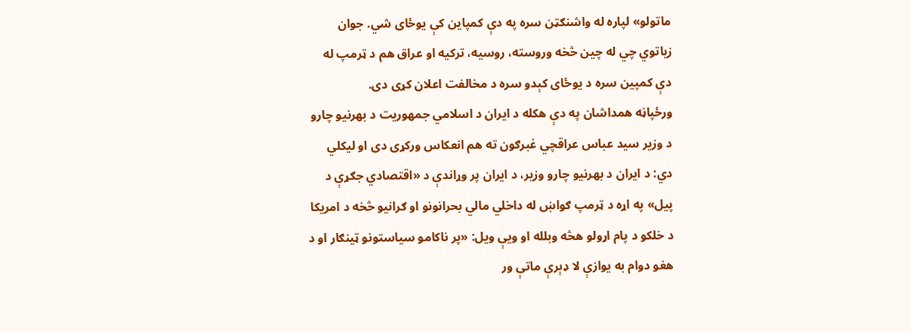ماتولو» لپاره له واشنګټن سره په دې کمپاین کې یوځای شي. جوان زیاتوي چي له چین څخه وروسته، روسیه، ترکیه او عراق هم د ټرمپ له دې کمپین سره د یوځای کېدو سره د مخالفت اعلان کړی دی.
ورځپاڼه همداشان په دې هکله د ایران د اسلامي جمهوریت د بهرنیو چارو د وزیر سید عباس عراقچي غبرګون ته هم انعکاس ورکړی دی او لیکلي دي: د ایران د بهرنیو چارو وزیر، د ایران پر وړاندې د «اقتصادي جګړې د پیل» په اړه د ټرمپ ګواښ له داخلي مالي بحرانونو او ګرانیو څخه د امریکا د خلکو د پام اړولو هڅه وبلله او ویې ویل: «پر ناکامو سیاستونو ټینګار او د هغو دوام به یوازې لا ډېرې ماتې ور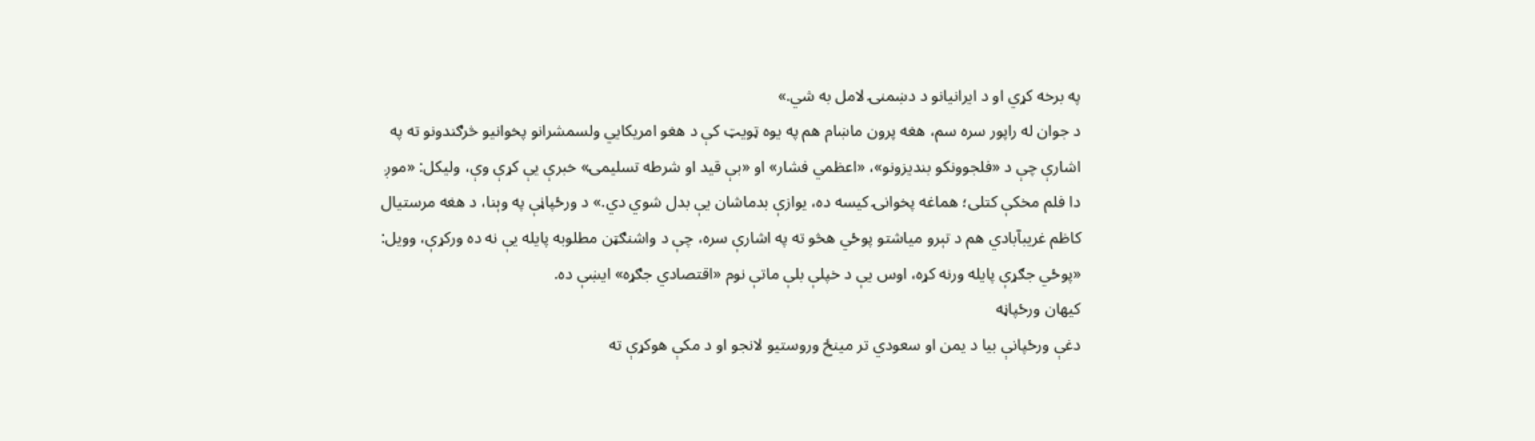په برخه کړي او د ایرانیانو د دښمنۍ لامل به شي.»
د جوان له راپور سره سم، هغه پرون ماښام هم په یوه ټویټ کې د هغو امریکايي ولسمشرانو پخوانیو څرګندونو ته په اشارې چې د «فلجوونکو بندیزونو»، «اعظمي فشار» او «بې قید او شرطه تسلیمۍ» خبرې یې کړې وې، ولیکل: «موږ دا فلم مخکې کتلی؛ هماغه پخوانۍ کیسه ده، یوازې بدماشان یې بدل شوي دي.» د ورځپاڼې په وېنا، د هغه مرستیال کاظم غریبآبادي هم د تېرو میاشتو پوځي هڅو ته په اشارې سره، چې د واشنګټن مطلوبه پایله یې نه ده ورکړې، وویل: «پوځي جګړې پایله ورنه کړه، اوس یې د خپلې بلې ماتې نوم «اقتصادي جګړه» ایښې ده.
کیهان ورځپاڼه
دغې ورځپانې بیا د یمن او سعودي تر مینځ وروستیو لانجو او د مکې هوکړې ته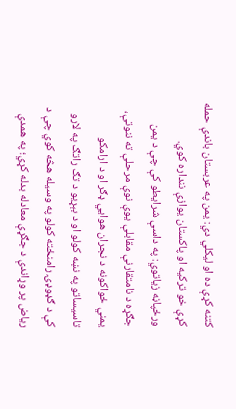کتنه کړې ده او لیکلي دي: یمن په عربستان باندې حمله کړې خو ترکیه او پاکستان یوازې ننداره کوي.
ورځپاڼه زیاتوي: په داسې شرایطو کې چې د یمن جګړه د نامتقارنې مقابلې یوې نوې مرحلې ته ننوتې، یمني ځواکونه د نجران هوايي ډګر او د ارامکو تاسیساتو په نښه کولو او د بېړیو د تګ راتګ په لارو کې د ګډوډۍ رامنځته کولو په وسیله هڅه کوي چې د ریاض پر وړاندې د جګړې معادله بدله کړي؛ په همدې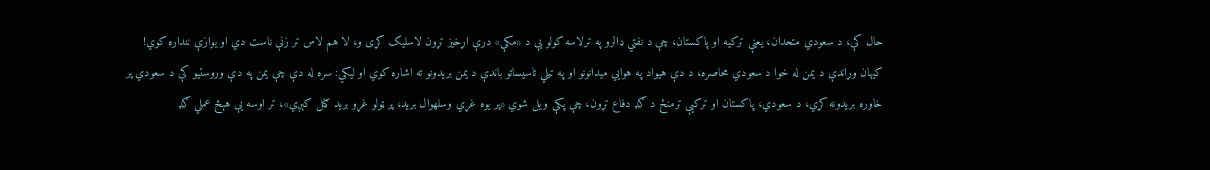حال کې، د سعودي متحدان، یعنې ترکیه او پاکستان، چې د نفتي ډالرو په ترلاسه کولو یې د «مکې» درې اړخیز تړون لاسلیک کړی و، لا هم لاس تر زنې ناست دي او یوازې ننداره کوي!
کیهان وړاندې د یمن له خوا د سعودي محاصره، د دې هیواد په هوایي میدانونو او په تیلي تاسیساتو باندې د یمن بریدونو ته اشاره کوي او لیکي: سره له دې چې یمن په دې وروستیو کې د سعودي پر خاوره بریدونه کړي، د سعودي، پاکستان او ترکیې ترمنځ د ګډ دفاع تړون، چې پکې ویل شوي «پر یوه غړي وسلهوال برید، پر ټولو غړو برید ګڼل کېږي»، تر اوسه یې هېڅ عملي ګډ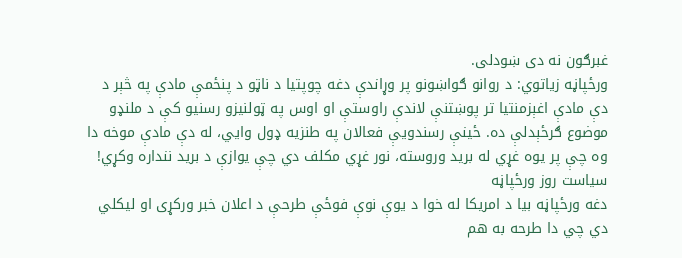غبرګون نه دی ښودلی.
ورځپاڼه زیاتوي: د روانو ګواښونو پر وړاندې دغه چوپتیا د ناټو د پنځمې مادې په څېر د دې مادې اغېزمنتیا تر پوښتنې لاندې راوستې او اوس په ټولنیزو رسنیو کې د ملنډو موضوع ګرځېدلې ده. ځینې رسندویې فعالان په طنزیه ډول وايي، له دې مادې موخه دا وه چې پر یوه غړي له برید وروسته، نور غړي مکلف دي چې یوازې د برید ننداره وکړي!
سیاست روز ورځپاڼه
دغه ورځپاڼه بیا د امریکا له خوا د یوې نوې فوځې طرحې د اعلان خبر ورکړی او لیکلي دي چي دا طرحه به هم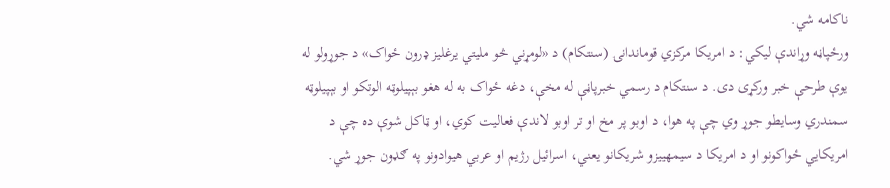ناکامه شي.
ورځپاڼه وړاندې لیکي: د امریکا مرکزي قوماندانۍ (سنتکام) د «لومړني څو مليتي یرغلیز ډرون ځواک» د جوړولو له یوې طرحې خبر ورکړی دی. د سنتکام د رسمي خبرپاڼې له مخې، دغه ځواک به له هغو بېپیلوټه الوتکو او بېپیلوټه سمندري وسایطو جوړ وي چې په هوا، د اوبو پر مخ او تر اوبو لاندې فعالیت کوي، او ټاکل شوې ده چې د امریکايي ځواکونو او د امریکا د سیمهییزو شریکانو یعني، اسرائیل رژیم او عربي هیوادونو په ګډون جوړ شي.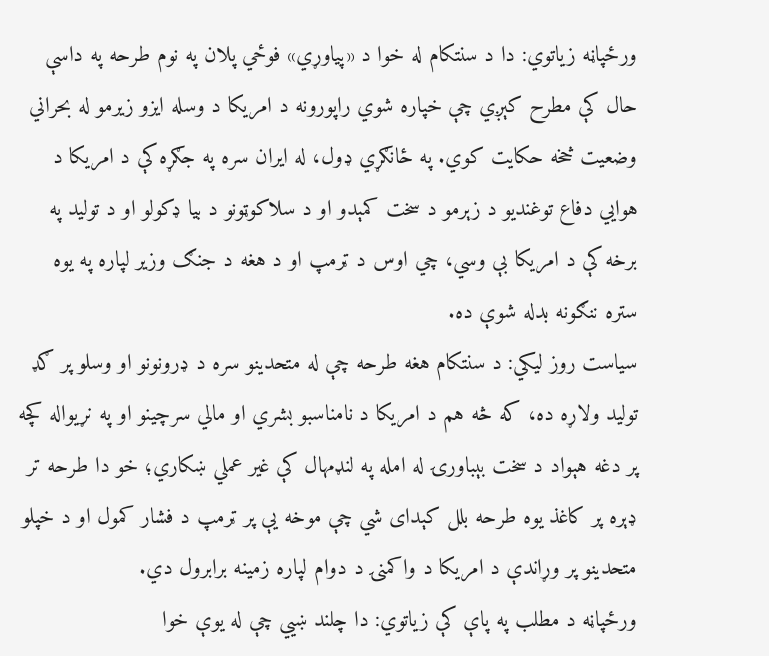ورځپاڼه زیاتوي: دا د سنتکام له خوا د «پیاوړي» فوځي پلان په نوم طرحه په داسې حال کې مطرح کېږي چې خپاره شوي راپورونه د امریکا د وسله ایزو زیرمو له بحراني وضعیت څخه حکایت کوي. په ځانګړي ډول، له ایران سره په جګړه کې د امریکا د هوایي دفاع توغندیو د زېرمو د سخت کمېدو او د سلاکوټونو د بیا ډکولو او د تولید په برخه کې د امریکا بې وسي، چي اوس د ټرمپ او د هغه د جنګ وزیر لپاره په یوه ستره ننګونه بدله شوې ده.
سیاست روز لیکي: د سنتکام هغه طرحه چې له متحدینو سره د ډرونونو او وسلو پر ګډ تولید ولاړه ده، که څه هم د امریکا د نامناسبو بشري او مالي سرچینو او په نړیواله کچه پر دغه هېواد د سخت بېباورۍ له امله په لنډمهال کې غیر عملي ښکاري؛ خو دا طرحه تر ډېره پر کاغذ یوه طرحه بلل کېدای شي چې موخه یې پر ټرمپ د فشار کمول او د خپلو متحدینو پر وړاندې د امریکا د واکمنۍ د دوام لپاره زمینه برابرول دي.
ورځپاڼه د مطلب په پاې کې زیاتوي: دا چلند ښيي چې له یوې خوا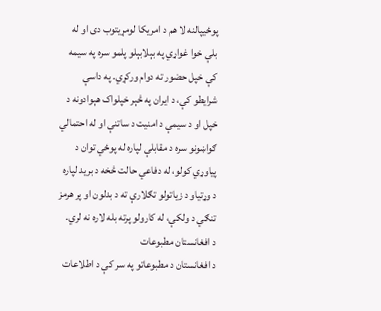پوځيپالنه لا هم د امریکا لومړیتوب دی او له بلې خوا غواړي په بېلابېلو پلمو سره په سیمه کې خپل حضور ته دوام ورکړي. په داسې شرایطو کې، د ایران په څېر خپلواک هېوادونه د خپل او د سیمې د امنیت د ساتنې او له احتمالي ګواښونو سره د مقابلې لپاره له پوځي توان د پیاوړي کولو، له دفاعي حالت څخه د برید لپاره د وړتیاو د زیاتولو تګلارې ته د بدلون او پر هرمز تنګي د ولکې، له کارولو پرته بله لاره نه لري.
د افغانستان مطبوعات
د افغانستان د مطبوعاتو په سر کې د اطلاعات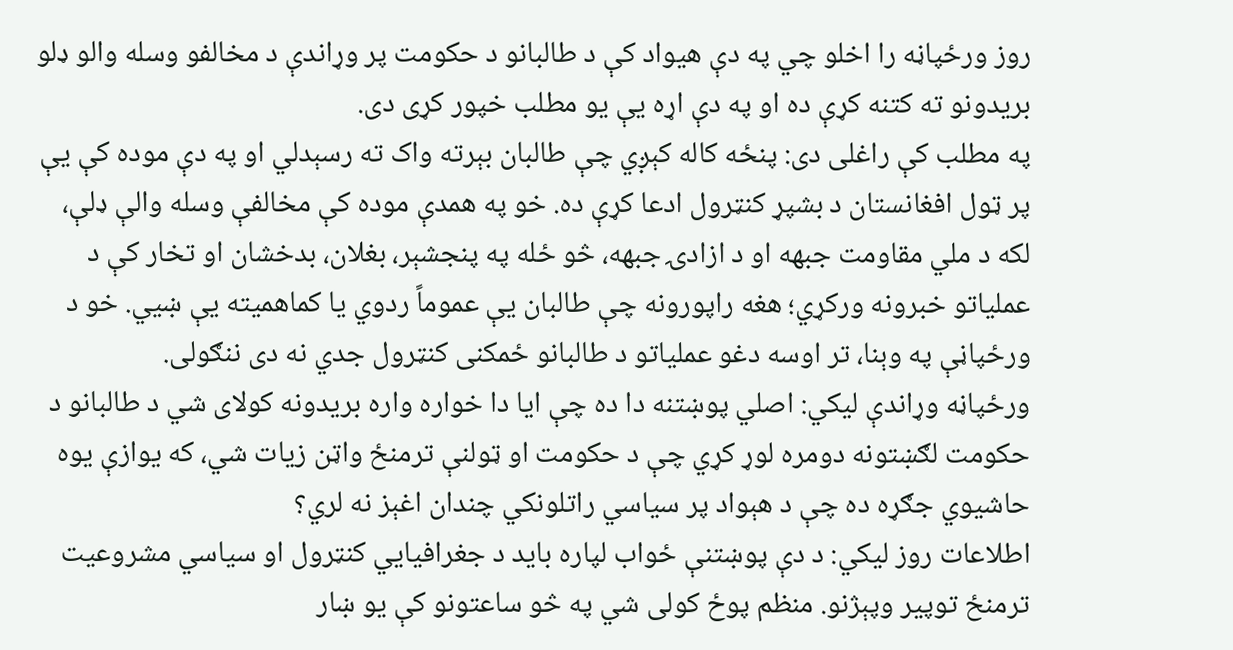روز ورځپاڼه را اخلو چي په دې هیواد کې د طالبانو د حکومت پر وړاندې د مخالفو وسله والو ډلو بریدونو ته کتنه کړې ده او په دې اړه یې یو مطلب خپور کړی دی.
په مطلب کې راغلی دی: پنځه کاله کېږي چې طالبان بېرته واک ته رسېدلي او په دې موده کې یې پر ټول افغانستان د بشپړ کنټرول ادعا کړې ده. خو په همدې موده کې مخالفې وسله والې ډلې، لکه د ملي مقاومت جبهه او د ازادۍ جبهه، څو ځله په پنجشېر، بغلان، بدخشان او تخار کې د عملیاتو خبرونه ورکړي؛ هغه راپورونه چې طالبان یې عموماً ردوي یا کماهمیته یې ښيي. خو د ورځپاڼې په وېنا، تر اوسه دغو عملیاتو د طالبانو ځمکنی کنټرول جدي نه دی ننګولی.
ورځپاڼه وړاندې لیکي: اصلي پوښتنه دا ده چې ایا دا خواره واره بریدونه کولای شي د طالبانو د حکومت لګښتونه دومره لوړ کړي چې د حکومت او ټولنې ترمنځ واټن زیات شي، که یوازې یوه حاشیوي جګړه ده چې د هېواد پر سیاسي راتلونکي چندان اغېز نه لري؟
اطلاعات روز لیکي: د دې پوښتنې ځواب لپاره باید د جغرافیايي کنټرول او سیاسي مشروعیت ترمنځ توپیر وپېژنو. منظم پوځ کولی شي په څو ساعتونو کې یو ښار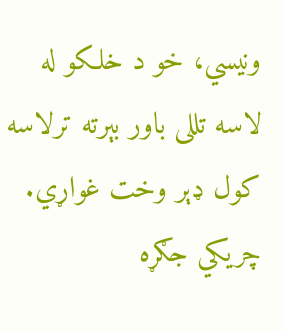ونیسي، خو د خلکو له لاسه تللی باور بېرته ترلاسه کول ډېر وخت غواړي. چریکي جګړه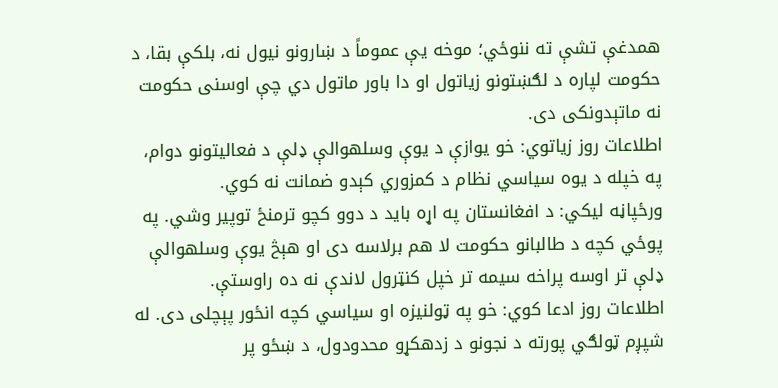همدغې تشې ته ننوځي؛ موخه یې عموماً د ښارونو نیول نه، بلکې بقا، د حکومت لپاره د لګښتونو زیاتول او دا باور ماتول دي چې اوسنی حکومت نه ماتېدونکی دی.
اطلاعات روز زیاتوي: خو یوازې د یوې وسلهوالې ډلې د فعالیتونو دوام، په خپله د یوه سیاسي نظام د کمزوري کېدو ضمانت نه کوي.
ورځپاڼه لیکي: د افغانستان په اړه باید د دوو کچو ترمنځ توپیر وشي. په پوځي کچه د طالبانو حکومت لا هم برلاسه دی او هېڅ یوې وسلهوالې ډلې تر اوسه پراخه سیمه تر خپل کنټرول لاندې نه ده راوستې.
اطلاعات روز ادعا کوي: خو په ټولنیزه او سیاسي کچه انځور پېچلی دی. له شپږم ټولګي پورته د نجونو د زدهکړو محدودول، د ښځو پر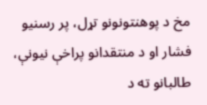مخ د پوهنتونونو تړل، پر رسنیو فشار او د منتقدانو پراخې نیونې، طالبانو ته د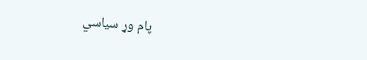پام وړ سیاسي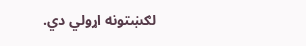لګښتونه اړولي دي.